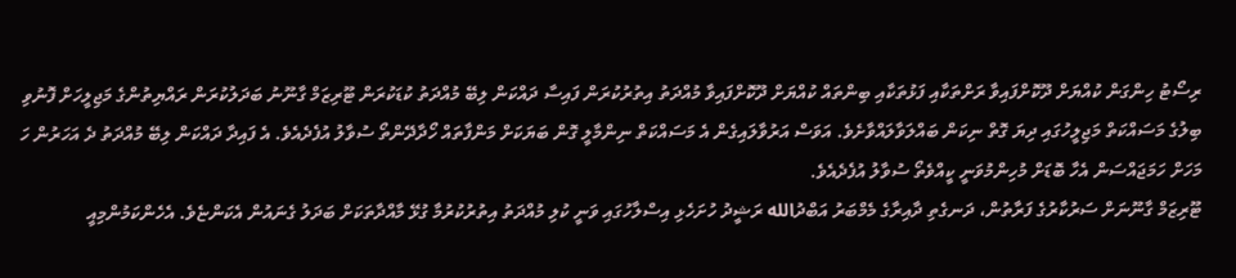ރިސޯޓު ހިންގަން ކުއްޔަށް ދޫކޮށްފައިވާ ރަށްތަކާއި ފަޅުތަކާއި ބިންތައް ކުއްޔަށް ދޫކޮށްފައިވާ މުއްދަތު އިތުރުކުރަން ފައިސާ ދައްކަން ލިބޭ މުއްދަތު ކުޑަކުރަން ޓޫރިޒަމް ގާނޫނު ބަދަލުކުރަން ރައްޔިތުންގެ މަޖިލީހަށް ފޮނުވި ބިލުގެ މަސައްކަތް މަޖިލީހުގައި ދިޔަ ގޮތް ނިކަން ބައްލަވާލައްވާށެވެ. އަވަސް އަރުވާލައިގެން އެ މަސައްކަތް ނިންމާލީ ގޮން ބަޔަކަށް މަންފާތައް ހޯދާދޭންތޯ ސުވާލު އުފެދެއެވެ. އެ ފައިދާ ދައްކަން ލިބޭ މުއްދަތު ދެ އަހަރުން ހަ މަހަށް ހަމަޖައްސަން އެހާ ބޮޑަށް މުހިންމުވަނީ ކީއްވެތޯ ސުވާލު އުފެދެއެވެ.
ޓޫރިޒަމް ގާނޫނަށް ސަރުކާރުގެ ފަރާތުން، ދަނގެތި ދާއިރާގެ މެމްބަރު އަބްދުالله ރަޝީދު ހުށަހެޅި އިސްލާހުގައި ވަނީ ކުލި މުއްދަތު އިތުރުކުރުމާ ގުޅޭ މާއްދާތަކަށް ބަދަލު ގެނައުން އެކަންޏެވެ. އެހެންކަމުންމިއީ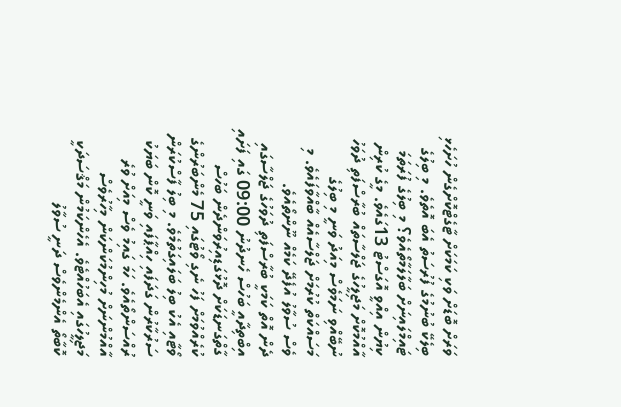ވަރަށް ބޮޑަށް ވަކި ކަމަކަށް ޓާގެޓްކޮށްގެން ހުށަހެޅި ބިލެކޭ ބުނުމުގެ ފުރުސަތު އެބަ އޮތެވެ. މި ބިލުގެ ޓައިމްލައިނަށް ބަލާލަމާތޯއެވެ؟ މި ބިލުގެ ފުރަތަމަ ކިޔުން އިއްވީ އޮގަސްޓު 13ގައެވެ. މީގެ ކުރިން އާއްމުކޮށް މަޖިލީހުގެ ޖަލްސާތައް ބުރާސްފަތި ދުވަހު ނުބޭއްވި ނަމަވެސް މިއަދު ވަނީ މި ބިލުގެ މަސައްކަތް ކުރުމަށް ޖަލްސާއެއް ބާއްވާފައެވެ. މި ވެސް ސުވާލު އުފެދޭ ކަމެއް ނޫންތޯއެވެ.
ދެން އޮތް ކަމަކީ ބުރާސްފަތި ދުވަހުގެ ޖަލްސާގައި އިބްތިދާއީ ބަހުސް ހެނދުނު 09:00 ގައި ފަށައި ގާތްގަނޑަކަށް ދޮޅުގަޑިއިރުވަންދެން ބަހުސް ކުރެއްވުމަށް ފަހު ނެގި ވޯޓުގައި 75 މެންބަރުންގެ ވޯޓާއި އެކު ބިލު ބަލައިގަތުމެވެ. މި ބިލު ފާސްކުރަން ސަރުކާރުން ގަދަފައި ހިއްޕާފައި ވަނީ ކޮން ބަޔަކު ރުއްސަންތޯއެވެ. ހަމަ ގައިމު ވެސް މިއަށް ވުރެ އާއްމުންނަށް މުހިންމުކަންކަން މިހާރުވެސް މަޖިލީހުގައި އެބަހުއްޓެވެ. އެހެންކަމުން މަޤްސަދަކީ ކޮބާތޯ އެންމެންވެސް ދަނީ ސުވާލު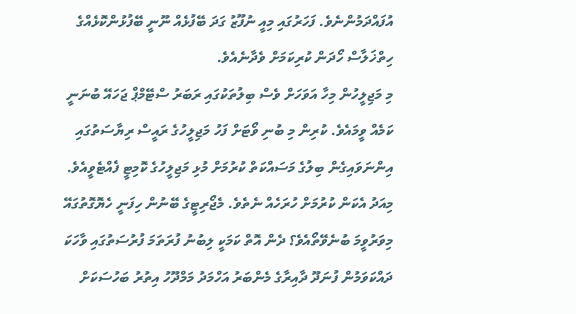އުފައްދަމުންނެވެ. ފަހަރުގައި މިއީ ނުފޫޒު ގަދަ ބޭފުޅެއް ނޫނީ ބޭފުޅުންކޮޅެއްގެ ހިތްޚަލާސް ހޯދަން ކުރިކަމަށް ވެދާނެއެވެ.
މި މަޖިލީހުން މިހާ އަވަހަށް ވެސް ބިލުތަކުގައި ރަބަރު ސްޓޭމްޕް ޖަހައޭ ބުނަނީ ކަމެއް ވީމައެވެ. ކުރިން މި ބުނި ވޯޓަށް ފަހު މަޖިލީހުގެ ރައީސް ރިޔާސަތުގައި އިންނަވައިގެން ބިލުގެ މަސައްކަތް ކުރުމަށް މުޅި މަޖިލީހުގެ ކޮމިޓީ ފެއްޓެވީއެވެ. މިއަދު އެކަން ކުރުމަށް ހުރަހެއް ނެތެވެ. މެޖޯރިޓީގެ ބޭނުން ހިފަނީ ހެޔޮގޮތުގައޭ މިވަރުވީމަ ބުނެވޭތޯއެވެ؟ ދެން އޮތް ކަމަކީ ލިބުނު ފުރަތަމަ ފުރުސަތުގައި ވާހަކަ ދައްކަވަމުން ފުނަދޫ ދާއިރާގެ މެންބަރު އަހްމަދު މަމްދޫހު އިތުރު ބަހުސަކަށް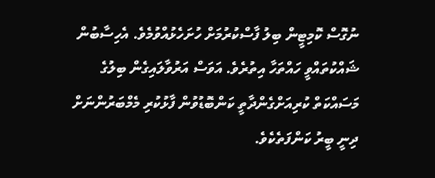ނުގޮސް ކޮމިޓީން ބިލު ފާސްކުރުމަށް ހުށަހެޅުއްވުމެވެ. އެހިސާބުން ޝައްކުތައްވީ ހައްތަހާ އިތުރެވެ. އަވަސް އަރުވާލައިގެން ބިލުގެ މަސައްކަތް ކުރިއަށްގެންދާތީ ކަންބޮޑުވުން ފާޅުކުރި މެމްބަރުންނަށް ދިނީ ބީރު ކަންފަތެކެވެ.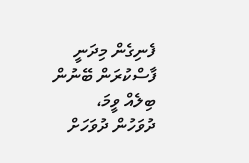ފެނިގެން މިދަނީ ފާސްކުރަން ބޭނުން ބިލެއް ވީމަ، ދުވަހުން ދުވަހަށް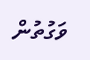ވަގުތުން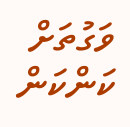ވަގުތަށް ކަންކަން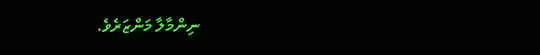ނިންމާލާ މަންޒަރެވެ.